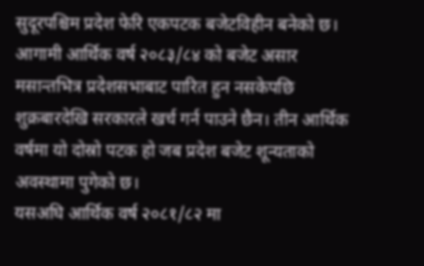सुदूरपश्चिम प्रदेश फेरि एकपटक बजेटविहीन बनेको छ। आगामी आर्थिक वर्ष २०८३/८४ को बजेट असार मसान्तभित्र प्रदेशसभाबाट पारित हुन नसकेपछि शुक्रबारदेखि सरकारले खर्च गर्न पाउने छैन। तीन आर्थिक वर्षमा यो दोस्रो पटक हो जब प्रदेश बजेट शून्यताको अवस्थामा पुगेको छ।
यसअघि आर्थिक वर्ष २०८१/८२ मा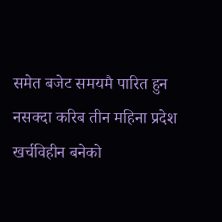समेत बजेट समयमै पारित हुन नसक्दा करिब तीन महिना प्रदेश खर्चविहीन बनेको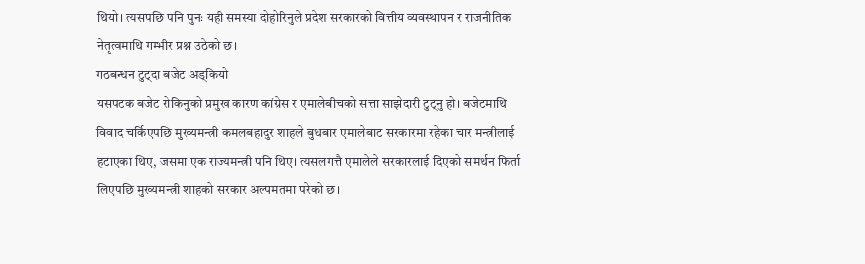थियो। त्यसपछि पनि पुनः यही समस्या दोहोरिनुले प्रदेश सरकारको वित्तीय व्यवस्थापन र राजनीतिक नेतृत्वमाथि गम्भीर प्रश्न उठेको छ।
गठबन्धन टुट्दा बजेट अड्कियो
यसपटक बजेट रोकिनुको प्रमुख कारण कांग्रेस र एमालेबीचको सत्ता साझेदारी टुट्नु हो। बजेटमाथि विवाद चर्किएपछि मुख्यमन्त्री कमलबहादुर शाहले बुधबार एमालेबाट सरकारमा रहेका चार मन्त्रीलाई हटाएका थिए, जसमा एक राज्यमन्त्री पनि थिए। त्यसलगत्तै एमालेले सरकारलाई दिएको समर्थन फिर्ता लिएपछि मुख्यमन्त्री शाहको सरकार अल्पमतमा परेको छ।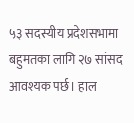५३ सदस्यीय प्रदेशसभामा बहुमतका लागि २७ सांसद आवश्यक पर्छ। हाल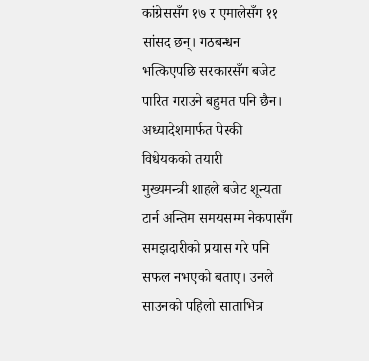कांग्रेससँग १७ र एमालेसँग ११ सांसद छन्। गठबन्धन भत्किएपछि सरकारसँग बजेट पारित गराउने बहुमत पनि छैन।
अध्यादेशमार्फत पेस्की विधेयकको तयारी
मुख्यमन्त्री शाहले बजेट शून्यता टार्न अन्तिम समयसम्म नेकपासँग समझदारीको प्रयास गरे पनि सफल नभएको बताए। उनले साउनको पहिलो साताभित्र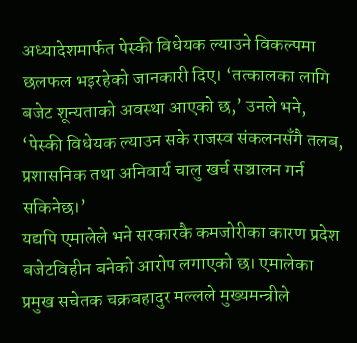अध्यादेशमार्फत पेस्की विधेयक ल्याउने विकल्पमा छलफल भइरहेको जानकारी दिए। ‘तत्कालका लागि बजेट शून्यताको अवस्था आएको छ,’ उनले भने, ‘पेस्की विधेयक ल्याउन सके राजस्व संकलनसँगै तलब, प्रशासनिक तथा अनिवार्य चालु खर्च सञ्चालन गर्न सकिनेछ।’
यद्यपि एमालेले भने सरकारकै कमजोरीका कारण प्रदेश बजेटविहीन बनेको आरोप लगाएको छ। एमालेका प्रमुख सचेतक चक्रबहादुर मल्लले मुख्यमन्त्रीले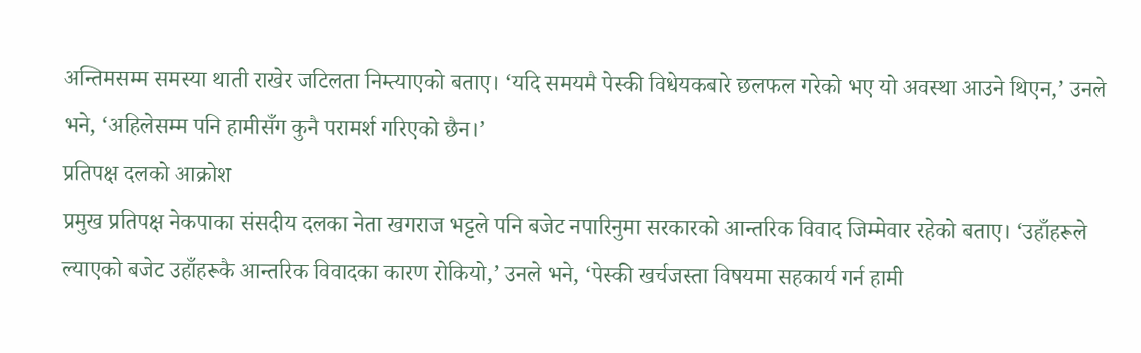अन्तिमसम्म समस्या थाती राखेर जटिलता निम्त्याएको बताए। ‘यदि समयमै पेस्की विधेयकबारे छलफल गरेको भए यो अवस्था आउने थिएन,’ उनले भने, ‘अहिलेसम्म पनि हामीसँग कुनै परामर्श गरिएको छैन।’
प्रतिपक्ष दलको आक्रोश
प्रमुख प्रतिपक्ष नेकपाका संसदीय दलका नेता खगराज भट्टले पनि बजेट नपारिनुमा सरकारको आन्तरिक विवाद जिम्मेवार रहेको बताए। ‘उहाँहरूले ल्याएको बजेट उहाँहरूकै आन्तरिक विवादका कारण रोकियो,’ उनले भने, ‘पेस्की खर्चजस्ता विषयमा सहकार्य गर्न हामी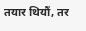तयार थियौं, तर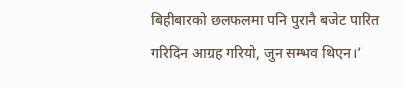बिहीबारको छलफलमा पनि पुरानै बजेट पारित गरिदिन आग्रह गरियो, जुन सम्भव थिएन।’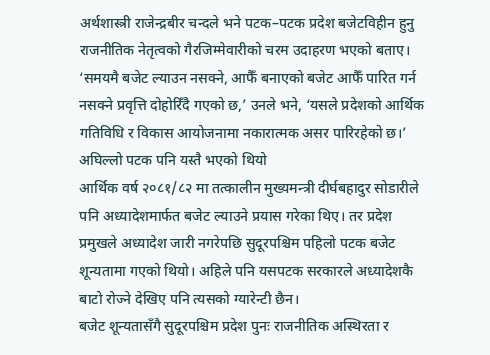अर्थशास्त्री राजेन्द्रबीर चन्दले भने पटक–पटक प्रदेश बजेटविहीन हुनु राजनीतिक नेतृत्वको गैरजिम्मेवारीको चरम उदाहरण भएको बताए। ‘समयमै बजेट ल्याउन नसक्ने, आफैँ बनाएको बजेट आफैँ पारित गर्न नसक्ने प्रवृत्ति दोहोरिँदै गएको छ,’ उनले भने, ‘यसले प्रदेशको आर्थिक गतिविधि र विकास आयोजनामा नकारात्मक असर पारिरहेको छ।’
अघिल्लो पटक पनि यस्तै भएको थियो
आर्थिक वर्ष २०८१/८२ मा तत्कालीन मुख्यमन्त्री दीर्घबहादुर सोडारीले पनि अध्यादेशमार्फत बजेट ल्याउने प्रयास गरेका थिए। तर प्रदेश प्रमुखले अध्यादेश जारी नगरेपछि सुदूरपश्चिम पहिलो पटक बजेट शून्यतामा गएको थियो। अहिले पनि यसपटक सरकारले अध्यादेशकै बाटो रोज्ने देखिए पनि त्यसको ग्यारेन्टी छैन।
बजेट शून्यतासँगै सुदूरपश्चिम प्रदेश पुनः राजनीतिक अस्थिरता र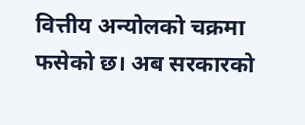वित्तीय अन्योलको चक्रमा फसेको छ। अब सरकारको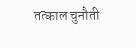तत्काल चुनौती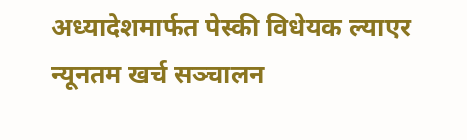अध्यादेशमार्फत पेस्की विधेयक ल्याएर न्यूनतम खर्च सञ्चालन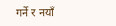गर्ने र नयाँ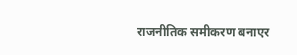राजनीतिक समीकरण बनाएर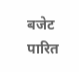बजेट पारित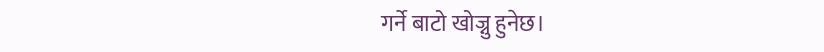गर्ने बाटो खोज्नु हुनेछ।